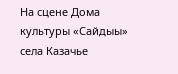На сцене Дома культуры «Сайдыы» села Казачье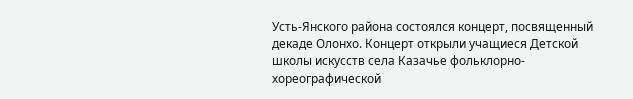Усть-Янского района состоялся концерт, посвященный декаде Олонхо. Концерт открыли учащиеся Детской школы искусств села Казачье фольклорно-хореографической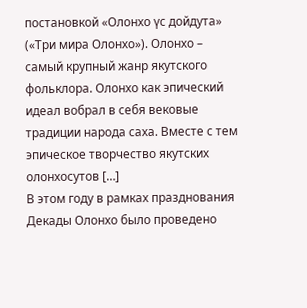постановкой «Олонхо үс дойдута» («Три мира Олонхо»). Олонхо – самый крупный жанр якутского фольклора. Олонхо как эпический идеал вобрал в себя вековые традиции народа саха. Вместе с тем эпическое творчество якутских олонхосутов […]
В этом году в рамках празднования Декады Олонхо было проведено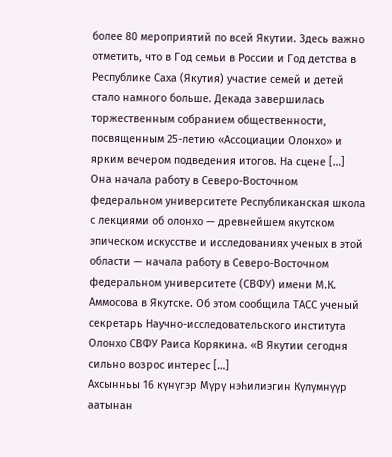более 80 мероприятий по всей Якутии. Здесь важно отметить, что в Год семьи в России и Год детства в Республике Саха (Якутия) участие семей и детей стало намного больше. Декада завершилась торжественным собранием общественности, посвященным 25-летию «Ассоциации Олонхо» и ярким вечером подведения итогов. На сцене […]
Она начала работу в Северо-Восточном федеральном университете Республиканская школа с лекциями об олонхо — древнейшем якутском эпическом искусстве и исследованиях ученых в этой области — начала работу в Северо-Восточном федеральном университете (СВФУ) имени М.К. Аммосова в Якутске. Об этом сообщила ТАСС ученый секретарь Научно-исследовательского института Олонхо СВФУ Раиса Корякина. «В Якутии сегодня сильно возрос интерес […]
Ахсынньы 16 күнүгэр Мүрү нэһилиэгин Күлүмнүүр аатынан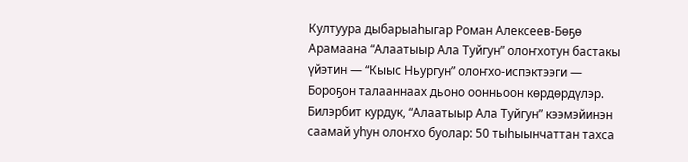Култуура дыбарыаһыгар Роман Алексеев-Бөҕө Арамаана “Алаатыыр Ала Туйгун” олоҥхотун бастакы үйэтин — “Кыыс Ньургун” олоҥхо-испэктээги — Бороҕон талааннаах дьоно оонньоон көрдөрдүлэр. Билэрбит курдук, “Алаатыыр Ала Туйгун” кээмэйинэн саамай уһун олоҥхо буолар: 50 тыһыынчаттан тахса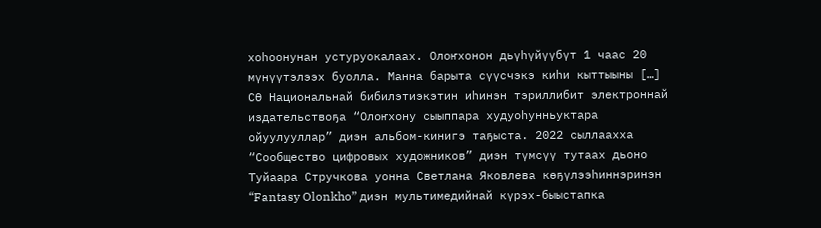хоһоонунан устуруокалаах. Олоҥхонон дьүһүйүүбүт 1 чаас 20 мүнүүтэлээх буолла. Манна барыта сүүсчэкэ киһи кыттыыны […]
СӨ Национальнай бибилэтиэкэтин иһинэн тэриллибит электроннай издательствоҕа “Олоҥхону сыыппара худуоһунньуктара ойуулууллар” диэн альбом-кинигэ таҕыста. 2022 сыллаахха “Сообщество цифровых художников” диэн түмсүү тутаах дьоно Туйаара Стручкова уонна Светлана Яковлева көҕүлээһиннэринэн “Fantasy Olonkho” диэн мультимедийнай күрэх-быыстапка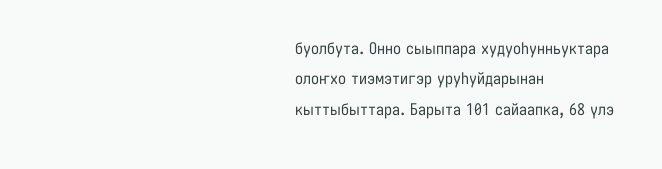буолбута. Онно сыыппара худуоһунньуктара олоҥхо тиэмэтигэр уруһуйдарынан кыттыбыттара. Барыта 101 сайаапка, 68 үлэ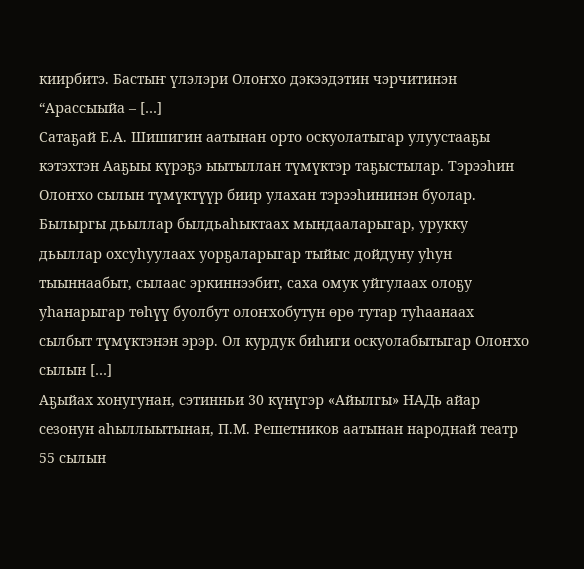киирбитэ. Бастыҥ үлэлэри Олоҥхо дэкээдэтин чэрчитинэн “Арассыыйа – […]
Сатаҕай Е.А. Шишигин аатынан орто оскуолатыгар улуустааҕы кэтэхтэн Ааҕыы күрэҕэ ыытыллан түмүктэр таҕыстылар. Тэрээһин Олоҥхо сылын түмүктүүр биир улахан тэрээһининэн буолар. Былыргы дьыллар былдьаһыктаах мындааларыгар, урукку дьыллар охсуһуулаах уорҕаларыгар тыйыс дойдуну уһун тыыннаабыт, сылаас эркиннээбит, саха омук уйгулаах олоҕу уһанарыгар төһүү буолбут олоҥхобутун өрө тутар туһаанаах сылбыт түмүктэнэн эрэр. Ол курдук биһиги оскуолабытыгар Олоҥхо сылын […]
Аҕыйах хонугунан, сэтинньи 30 күнүгэр «Айылгы» НАДь айар сезонун аһыллыытынан, П.М. Решетников аатынан народнай театр 55 сылын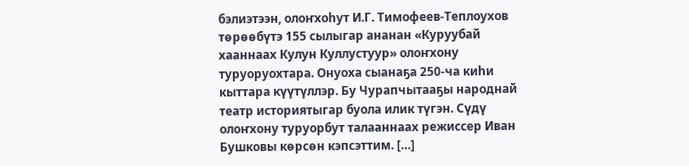бэлиэтээн, олоҥхоһут И.Г. Тимофеев-Теплоухов төрөөбүтэ 155 сылыгар ананан «Куруубай хааннаах Кулун Куллустуур» олоҥхону туруоруохтара. Онуоха сыанаҕа 250-ча киһи кыттара күүтүллэр. Бу Чурапчытааҕы народнай театр историятыгар буола илик түгэн. Сүдү олоҥхону туруорбут талааннаах режиссер Иван Бушковы көрсөн кэпсэттим. […]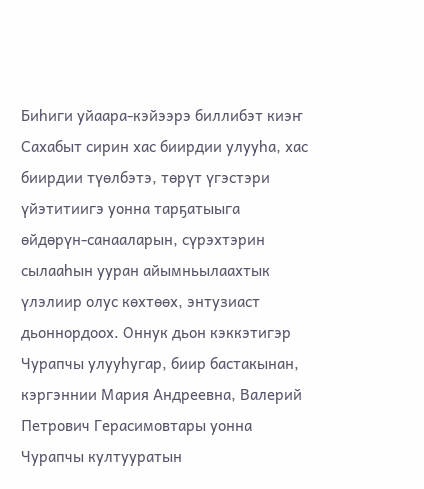Биһиги уйаара-кэйээрэ биллибэт киэҥ Сахабыт сирин хас биирдии улууһа, хас биирдии түөлбэтэ, төрүт үгэстэри үйэтитиигэ уонна тарҕатыыга өйдөрүн-санааларын, сүрэхтэрин сылааһын ууран айымньылаахтык үлэлиир олус көхтөөх, энтузиаст дьоннордоох. Оннук дьон кэккэтигэр Чурапчы улууһугар, биир бастакынан, кэргэннии Мария Андреевна, Валерий Петрович Герасимовтары уонна Чурапчы култууратын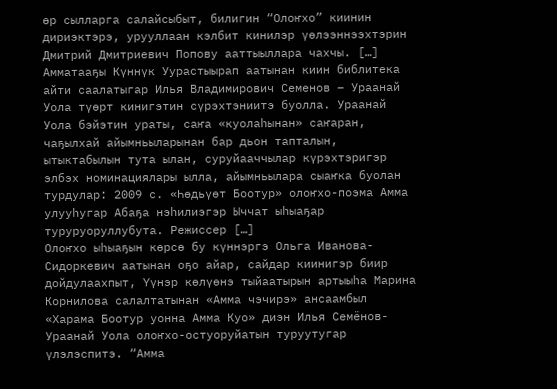өр сылларга салайсыбыт, билигин “Олоҥхо” киинин дириэктэрэ, урууллаан кэлбит кинилэр үөлээннээхтэрин Дмитрий Дмитриевич Попову ааттыыллара чахчы. […]
Амматааҕы Күннүк Уурастыырап аатынан киин библитека айти саалатыгар Илья Владимирович Семенов – Ураанай Уола түөрт кинигэтин сүрэхтэниитэ буолла. Ураанай Уола бэйэтин ураты, саҥа «куолаһынан» саҥаран, чаҕылхай айымньыларынан бар дьон тапталын, ытыктабылын тута ылан, суруйааччылар күрэхтэригэр элбэх номинациялары ылла, айымньылара сыаҥка буолан турдулар: 2009 с. «Һөдьүөт Боотур» олоҥхо-поэма Амма улууһугар Абаҕа нэһилиэгэр Ыччат ыһыаҕар туруруоруллубута. Режиссер […]
Олоҥхо ыһыаҕын көрсө бу күннэргэ Ольга Иванова-Сидоркевич аатынан оҕо айар, сайдар киинигэр биир дойдулаахпыт, Үүнэр көлүөнэ тыйаатырын артыыһа Марина Корнилова салалтатынан «Амма чэчирэ» ансаамбыл «Харама Боотур уонна Амма Куо» диэн Илья Семёнов-Ураанай Уола олоҥхо-остуоруйатын туруутугар үлэлэспитэ. “Амма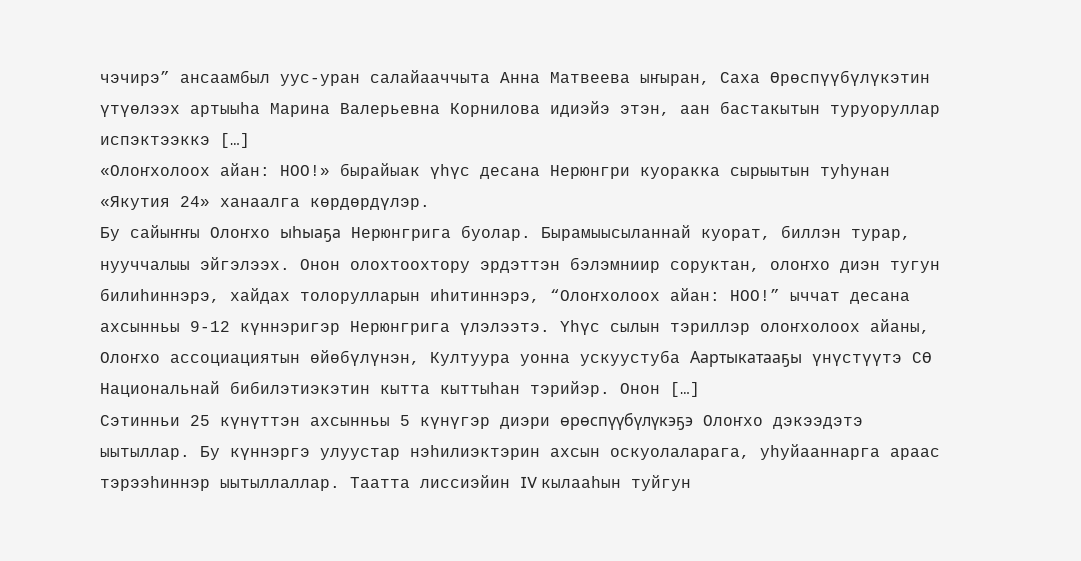чэчирэ” ансаамбыл уус-уран салайааччыта Анна Матвеева ыҥыран, Саха Өрөспүүбүлүкэтин үтүөлээх артыыһа Марина Валерьевна Корнилова идиэйэ этэн, аан бастакытын туруоруллар испэктээккэ […]
«Олоҥхолоох айан: НОО!» бырайыак үһүс десана Нерюнгри куоракка сырыытын туһунан «Якутия 24» ханаалга көрдөрдүлэр.
Бу сайыҥҥы Олоҥхо ыһыаҕа Нерюнгрига буолар. Бырамыысыланнай куорат, биллэн турар, нууччалыы эйгэлээх. Онон олохтоохтору эрдэттэн бэлэмниир соруктан, олоҥхо диэн тугун билиһиннэрэ, хайдах толорулларын иһитиннэрэ, “Олоҥхолоох айан: НОО!” ыччат десана ахсынньы 9-12 күннэригэр Нерюнгрига үлэлээтэ. Үһүс сылын тэриллэр олоҥхолоох айаны, Олоҥхо ассоциациятын өйөбүлүнэн, Култуура уонна ускуустуба Аартыкатааҕы үнүстүүтэ СӨ Национальнай бибилэтиэкэтин кытта кыттыһан тэрийэр. Онон […]
Сэтинньи 25 күнүттэн ахсынньы 5 күнүгэр диэри өрөспүүбүлүкэҕэ Олоҥхо дэкээдэтэ ыытыллар. Бу күннэргэ улуустар нэһилиэктэрин ахсын оскуолаларага, уһуйааннарга араас тэрээһиннэр ыытыллаллар. Таатта лиссиэйин IV кылааһын туйгун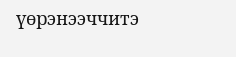үөрэнээччитэ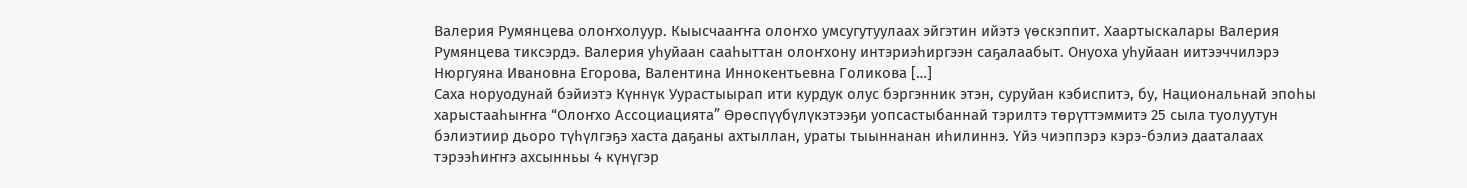Валерия Румянцева олоҥхолуур. Кыысчааҥҥа олоҥхо умсугутуулаах эйгэтин ийэтэ үөскэппит. Хаартыскалары Валерия Румянцева тиксэрдэ. Валерия уһуйаан сааһыттан олоҥхону интэриэһиргээн саҕалаабыт. Онуоха уһуйаан иитээччилэрэ Нюргуяна Ивановна Егорова, Валентина Иннокентьевна Голикова […]
Саха норуодунай бэйиэтэ Күннүк Уурастыырап ити курдук олус бэргэнник этэн, суруйан кэбиспитэ, бу, Национальнай эпоһы харыстааһыҥҥа “Олоҥхо Ассоциацията” Өрөспүүбүлүкэтээҕи уопсастыбаннай тэрилтэ төрүттэммитэ 25 сыла туолуутун бэлиэтиир дьоро түһүлгэҕэ хаста даҕаны ахтыллан, ураты тыыннанан иһилиннэ. Үйэ чиэппэрэ кэрэ-бэлиэ дааталаах тэрээһиҥҥэ ахсынньы 4 күнүгэр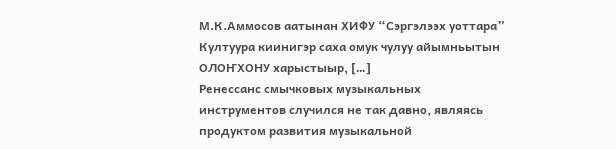М.К.Аммосов аатынан ХИФУ “Сэргэлээх уоттара” Култуура киинигэр саха омук чулуу айымньытын ОЛОҤХОНУ харыстыыр, […]
Ренессанс смычковых музыкальных инструментов случился не так давно, являясь продуктом развития музыкальной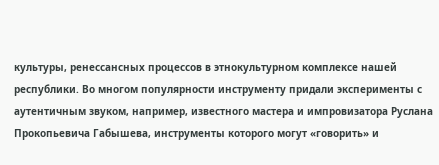культуры, ренессансных процессов в этнокультурном комплексе нашей республики. Во многом популярности инструменту придали эксперименты с аутентичным звуком, например, известного мастера и импровизатора Руслана Прокопьевича Габышева, инструменты которого могут «говорить» и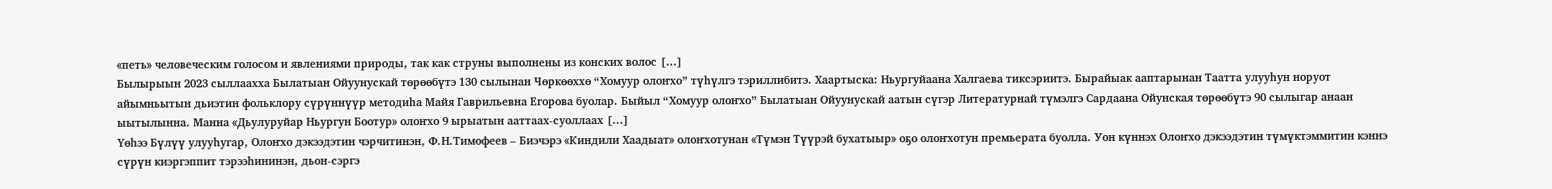«петь» человеческим голосом и явлениями природы, так как струны выполнены из конских волос […]
Былырыын 2023 сыллаахха Былатыан Ойуунускай төрөөбүтэ 130 сылынан Чөркөөххө “Хомуур олоҥхо” түһүлгэ тэриллибитэ. Хаартыска: Ньургуйаана Халгаева тиксэриитэ. Бырайыак ааптарынан Таатта улууһун норуот айымньытын дьиэтин фольклору сүрүннүүр методиһа Майя Гаврильевна Егорова буолар. Быйыл “Хомуур олоҥхо” Былатыан Ойуунускай аатын сүгэр Литературнай түмэлгэ Сардаана Ойунская төрөөбүтэ 90 сылыгар анаан ыытылынна. Манна «Дьулуруйар Ньургун Боотур» олоҥхо 9 ырыатын ааттаах-суоллаах […]
Үөһээ Бүлүү улууһугар, Олоҥхо дэкээдэтин чэрчитинэн, Ф.Н.Тимофеев – Биэчэрэ «Киндили Хаадыат» олоҥхотунан «Түмэн Түүрэй бухатыыр» оҕо олоҥхотун премьерата буолла. Уон күннэх Олоҥхо дэкээдэтин түмүктэммитин кэннэ сүрүн киэргэппит тэрээһининэн, дьон-сэргэ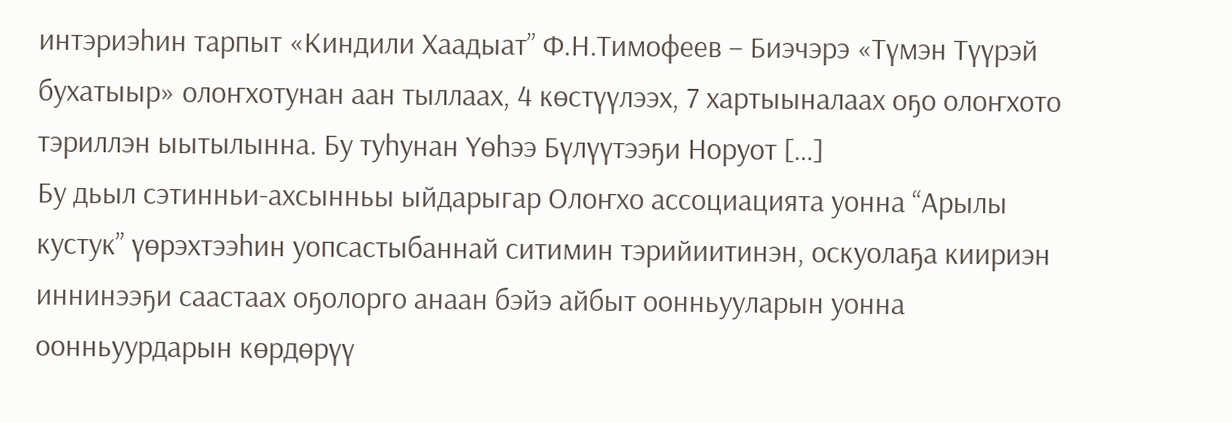интэриэһин тарпыт «Киндили Хаадыат” Ф.Н.Тимофеев – Биэчэрэ «Түмэн Түүрэй бухатыыр» олоҥхотунан аан тыллаах, 4 көстүүлээх, 7 хартыыналаах оҕо олоҥхото тэриллэн ыытылынна. Бу туһунан Үөһээ Бүлүүтээҕи Норуот […]
Бу дьыл сэтинньи-ахсынньы ыйдарыгар Олоҥхо ассоциацията уонна “Арылы кустук” үөрэхтээһин уопсастыбаннай ситимин тэрийиитинэн, оскуолаҕа киириэн иннинээҕи саастаах оҕолорго анаан бэйэ айбыт оонньууларын уонна оонньуурдарын көрдөрүү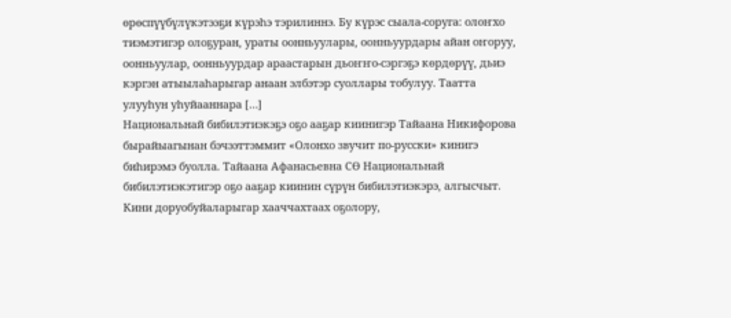өрөспүүбүлүкэтээҕи күрэһэ тэрилиннэ. Бу күрэс сыала-соруга: олоҥхо тиэмэтигэр олоҕуран, ураты оонньуулары, оонньуурдары айан оҥоруу, оонньуулар, оонньуурдар араастарын дьоҥҥо-сэргэҕэ көрдөрүү, дьиэ кэргэн атыылаһарыгар анаан элбэтэр суоллары тобулуу. Таатта улууһун уһуйааннара […]
Национальнай бибилэтиэкэҕэ оҕо ааҕар киинигэр Тайаана Никифорова бырайыагынан бэчээттэммит «Олонхо звучит по-русски» кинигэ биһирэмэ буолла. Тайаана Афанасьевна СӨ Национальнай бибилэтиэкэтигэр оҕо ааҕар киинин сүрүн бибилэтиэкэрэ, алгысчыт. Кини доруобуйаларыгар хааччахтаах оҕолору,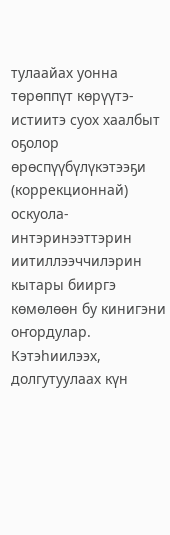тулаайах уонна төрөппүт көрүүтэ-истиитэ суох хаалбыт оҕолор өрөспүүбүлүкэтээҕи (коррекционнай) оскуола-интэринээттэрин иитиллээччилэрин кытары бииргэ көмөлөөн бу кинигэни оҥордулар. Кэтэһиилээх, долгутуулаах күн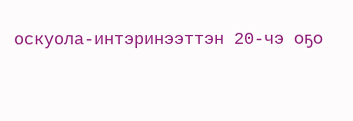оскуола-интэринээттэн 20-чэ оҕо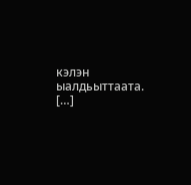кэлэн ыалдьыттаата. […]